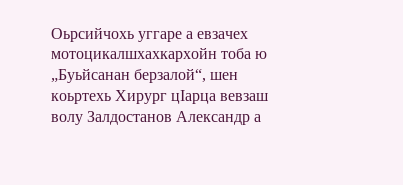Оьрсийчохь уггаре а евзачех мотоцикалшхахкархойн тоба ю „Буьйсанан берзалой“, шен коьртехь Хирург цIарца вевзаш волу Залдостанов Александр а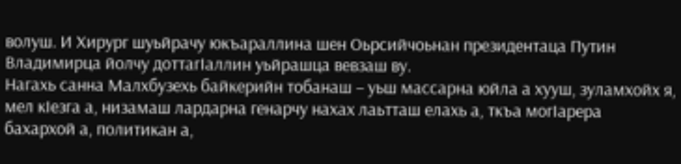волуш. И Хирург шуьйрачу юкъараллина шен Оьрсийчоьнан президентаца Путин Владимирца йолчу доттагIаллин уьйрашца вевзаш ву.
Нагахь санна Малхбузехь байкерийн тобанаш – уьш массарна юйла а хууш, зуламхойх я, мел кIезга а, низамаш лардарна генарчу нахах лаьтташ елахь а, ткъа могIарера бахархой а, политикан а,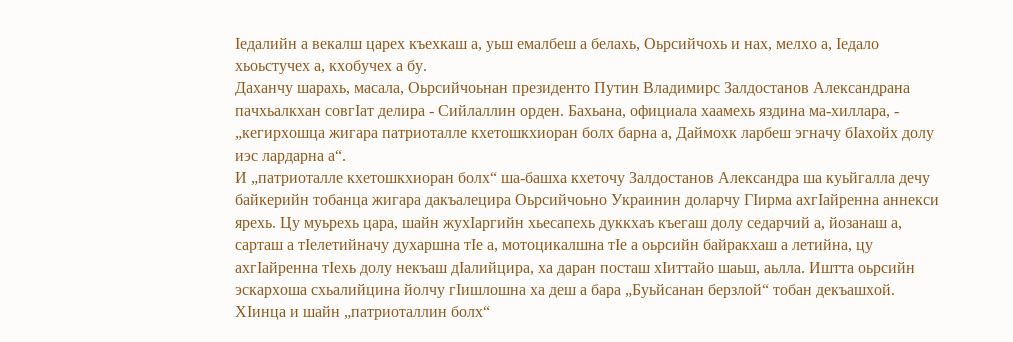Iедалийн а векалш царех къехкаш а, уьш емалбеш а белахь, Оьрсийчохь и нах, мелхо а, Iедало хьоьстучех а, кхобучех а бу.
Даханчу шарахь, масала, Оьрсийчоьнан президенто Путин Владимирс Залдостанов Александрана пачхьалкхан совгIат делира - Сийлаллин орден. Бахьана, официала хаамехь яздина ма-хиллара, - „кегирхошца жигара патриоталле кхетошкхиоран болх барна а, Даймохк ларбеш эгначу бIахойх долу иэс лардарна а“.
И „патриоталле кхетошкхиоран болх“ ша-башха кхеточу Залдостанов Александра ша куьйгалла дечу байкерийн тобанца жигара дакъалецира Оьрсийчоьно Украинин доларчу ГIирма ахгIайренна аннекси ярехь. Цу муьрехь цара, шайн жухIаргийн хьесапехь дуккхаъ къегаш долу седарчий а, йозанаш а, сарташ а тIелетийначу духаршна тIе а, мотоцикалшна тIе а оьрсийн байракхаш а летийна, цу ахгIайренна тIехь долу некъаш дIалийцира, ха даран посташ хIиттайо шаьш, аьлла. Иштта оьрсийн эскархоша схьалийцина йолчу гIишлошна ха деш а бара „Буьйсанан берзлой“ тобан декъашхой.
ХIинца и шайн „патриоталлин болх“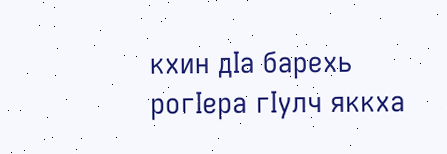кхин дIа барехь рогIера гIулч яккха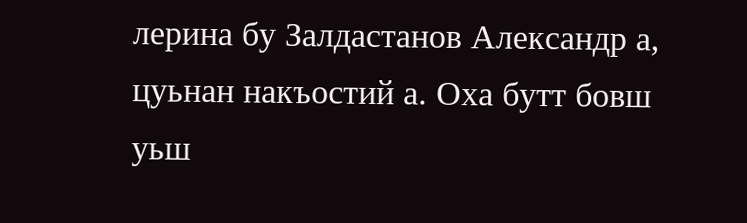лерина бу Залдастанов Александр а, цуьнан накъостий а. Оха бутт бовш уьш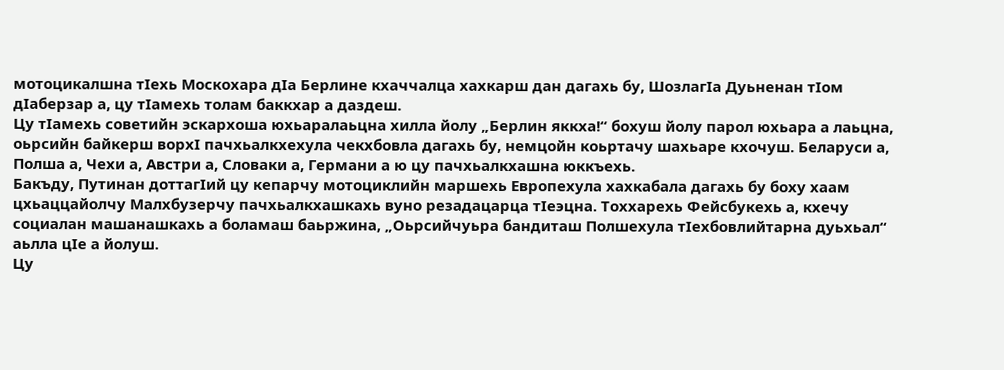мотоцикалшна тIехь Москохара дIа Берлине кхаччалца хахкарш дан дагахь бу, ШозлагIа Дуьненан тIом дIаберзар а, цу тIамехь толам баккхар а даздеш.
Цу тIамехь советийн эскархоша юхьаралаьцна хилла йолу „Берлин яккха!“ бохуш йолу парол юхьара а лаьцна, оьрсийн байкерш ворхI пачхьалкхехула чекхбовла дагахь бу, немцойн коьртачу шахьаре кхочуш. Беларуси а, Полша а, Чехи а, Австри а, Словаки а, Германи а ю цу пачхьалкхашна юккъехь.
Бакъду, Путинан доттагIий цу кепарчу мотоциклийн маршехь Европехула хахкабала дагахь бу боху хаам цхьаццайолчу Малхбузерчу пачхьалкхашкахь вуно резадацарца тIеэцна. Тоххарехь Фейсбукехь а, кхечу социалан машанашкахь а боламаш баьржина, „Оьрсийчуьра бандиташ Полшехула тIехбовлийтарна дуьхьал“ аьлла цIе а йолуш.
Цу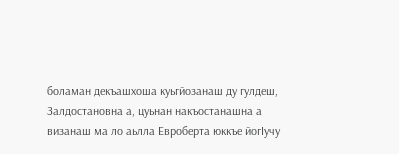боламан декъашхоша куьгйозанаш ду гулдеш, Залдостановна а, цуьнан накъостанашна а визанаш ма ло аьлла Евроберта юккъе йогIучу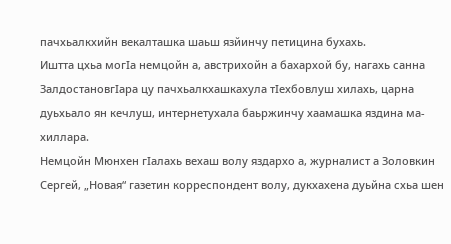пачхьалкхийн векалташка шаьш язйинчу петицина бухахь.
Иштта цхьа могIа немцойн а, австрихойн а бахархой бу, нагахь санна ЗалдостановгIара цу пачхьалкхашкахула тIехбовлуш хилахь, царна дуьхьало ян кечлуш, интернетухала баьржинчу хаамашка яздина ма-хиллара.
Немцойн Мюнхен гIалахь вехаш волу яздархо а, журналист а Золовкин Сергей, „Новая“ газетин корреспондент волу, дукхахена дуьйна схьа шен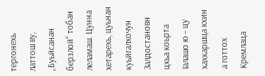тергонехь латтош ву, „Буьйсанан берзлой“ тобан леламаш. Цунна хетарехь, цуьнан куьйгалхочун Залдостановн цхьа коьрта Iалашо ю – цу хахкаршца кхин а готтох Кремлаца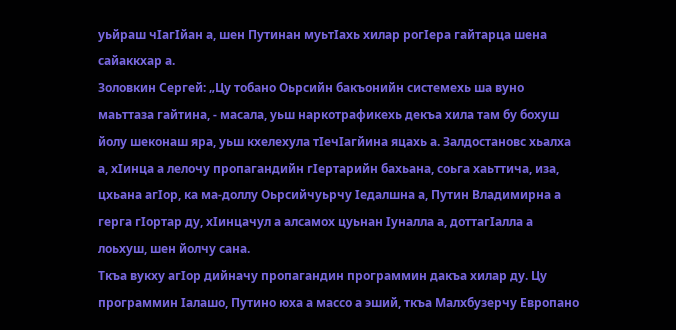уьйраш чIагIйан а, шен Путинан муьтIахь хилар рогIера гайтарца шена сайаккхар а.
Золовкин Сергей: „Цу тобано Оьрсийн бакъонийн системехь ша вуно маьттаза гайтина, - масала, уьш наркотрафикехь декъа хила там бу бохуш йолу шеконаш яра, уьш кхелехула тIечIагйина яцахь а. Залдостановс хьалха а, хIинца а лелочу пропагандийн гIертарийн бахьана, соьга хаьттича, иза, цхьана агIор, ка ма-доллу Оьрсийчуьрчу Iедалшна а, Путин Владимирна а герга гIортар ду, хIинцачул а алсамох цуьнан Iуналла а, доттагIалла а лоьхуш, шен йолчу сана.
Ткъа вукху агIор дийначу пропагандин программин дакъа хилар ду. Цу программин Iалашо, Путино юха а массо а эший, ткъа Малхбузерчу Европано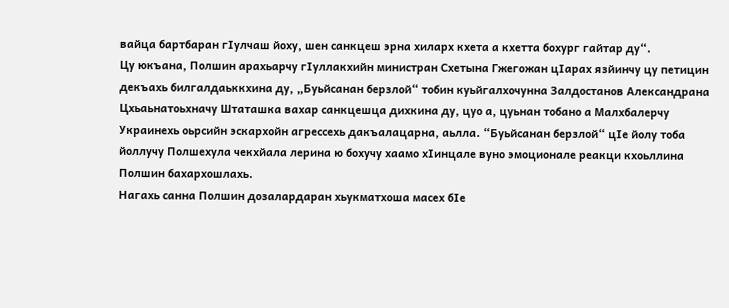вайца бартбаран гIулчаш йоху, шен санкцеш эрна хиларх кхета а кхетта бохург гайтар ду“.
Цу юкъана, Полшин арахьарчу гIуллакхийн министран Схетына Гжегожан цIарах язйинчу цу петицин декъахь билгалдаьккхина ду, „Буьйсанан берзлой“ тобин куьйгалхочунна Залдостанов Александрана Цхьаьнатоьхначу Штаташка вахар санкцешца дихкина ду, цуо а, цуьнан тобано а Малхбалерчу Украинехь оьрсийн эскархойн агрессехь дакъалацарна, аьлла. “Буьйсанан берзлой“ цIе йолу тоба йоллучу Полшехула чекхйала лерина ю бохучу хаамо хIинцале вуно эмоционале реакци кхоьллина Полшин бахархошлахь.
Нагахь санна Полшин дозалардаран хьукматхоша масех бIе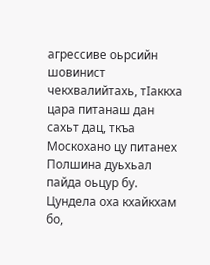агрессиве оьрсийн шовинист чекхвалийтахь, тIаккха цара питанаш дан сахьт дац, ткъа Москохано цу питанех Полшина дуьхьал пайда оьцур бу. Цундела оха кхайкхам бо,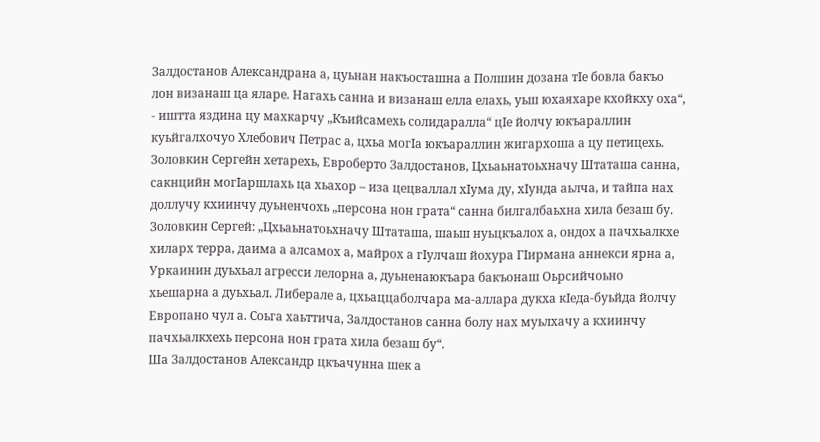Залдостанов Александрана а, цуьнан накъосташна а Полшин дозана тIе бовла бакъо лон визанаш ца яларе. Нагахь санна и визанаш елла елахь, уьш юхаяхаре кхойкху оха“, - иштта яздина цу махкарчу „Къийсамехь солидаралла“ цIе йолчу юкъараллин куьйгалхочуо Хлебович Петрас а, цхьа могIа юкъараллин жигархоша а цу петицехь.
Золовкин Сергейн хетарехь, Евроберто Залдостанов, Цхьаьнатоьхначу Штаташа санна, сакнцийн могIаршлахь ца хьахор – иза цецваллал хIума ду, хIунда аьлча, и тайпа нах доллучу кхиинчу дуьненчохь „персона нон грата“ санна билгалбаьхна хила безаш бу.
Золовкин Сергей: „Цхьаьнатоьхначу Штаташа, шаьш нуьцкъалох а, ондох а пачхьалкхе хиларх терра, даима а алсамох а, майрох а гIулчаш йохура ГIирмана аннекси ярна а, Уркаинин дуьхьал агресси лелорна а, дуьненаюкъара бакъонаш Оьрсийчоьно хьешарна а дуьхьал. Либерале а, цхьаццаболчара ма-аллара дукха кIеда-буьйда йолчу Европано чул а. Соьга хаьттича, Залдостанов санна болу нах муьлхачу а кхиинчу пачхьалкхехь персона нон грата хила безаш бу“.
Ша Залдостанов Александр цкъачунна шек а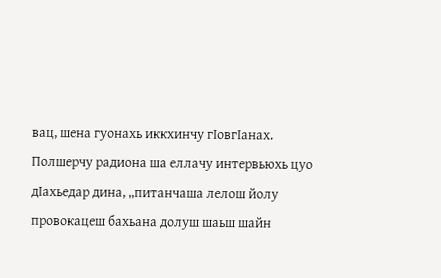вац, шена гуонахь иккхинчу гIовгIанах. Полшерчу радиона ша еллачу интервьюхь цуо дIахьедар дина, „питанчаша лелош йолу провокацеш бахьана долуш шаьш шайн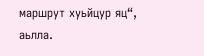маршрут хуьйцур яц“, аьлла.